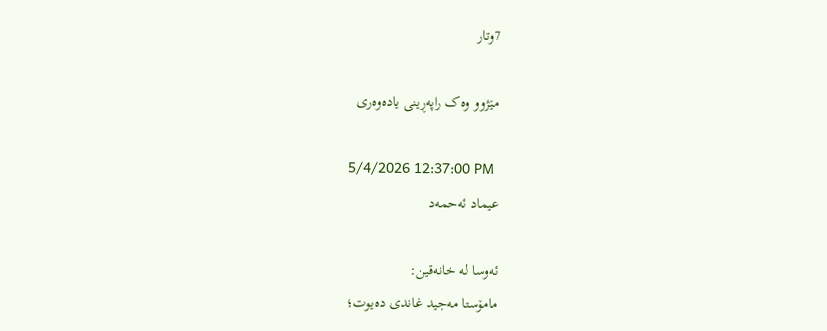7وتار

مێژوو وەک راپەڕینی یادەوەری

5/4/2026 12:37:00 PM
عیماد ئه‌حمه‌د

ئەوسا لە خانەقین:
مامۆستا مەجید غاندی دەیوت؛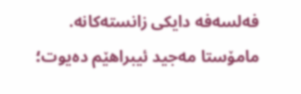فەلسەفە دایکی زانستەکانە.
مامۆستا مەجید ئیبراهێم دەیوت؛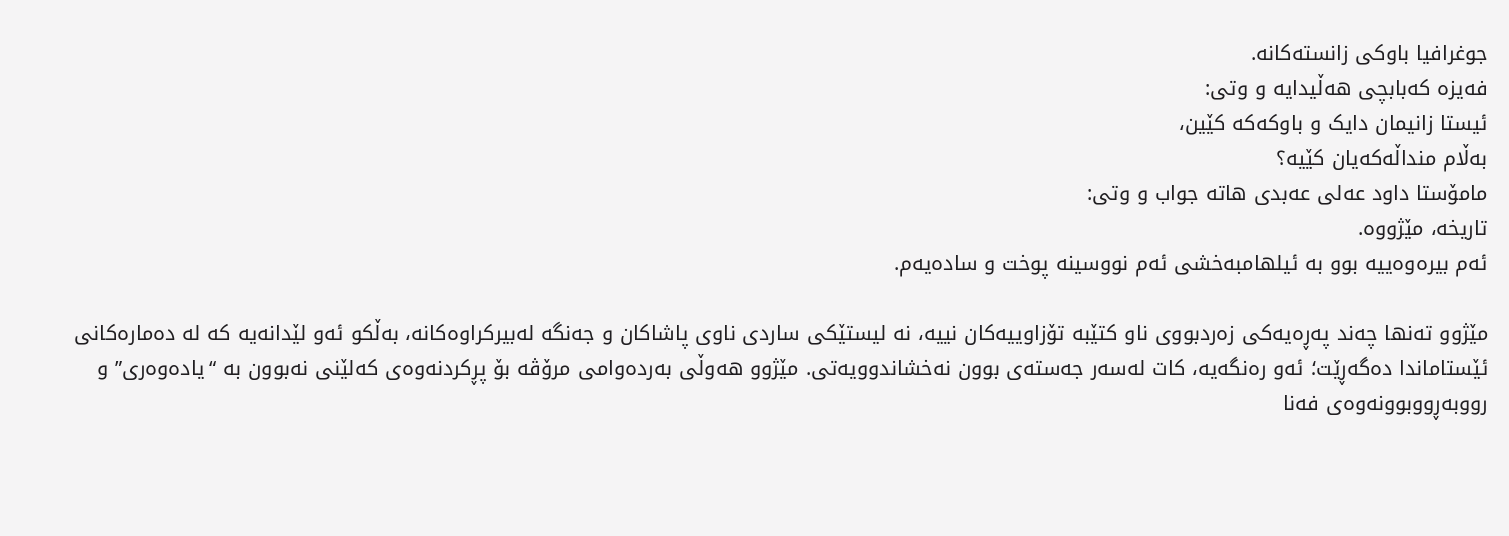جوغرافیا باوکی زانستەکانە.
فەیزە کەبابچی هەڵیدایە و وتی:
ئیستا زانیمان دایک و باوکەکە کێین،
بەڵام منداڵەکەیان کێیە؟
مامۆستا داود عەلی عەبدی هاتە جواب و وتی:
تاريخه، مێژووه.
ئەم بیرەوەییە بوو بە ئیلهامبەخشی ئەم نووسینە پوخت و سادەیەم.

مێژوو تەنها چەند پەڕەیەکی زەردبووی ناو کتێبە تۆزاوییەکان نییە، نە لیستێکی ساردی ناوی پاشاکان و جەنگە لەبیرکراوەکانە، بەڵکو ئەو لێدانەیە کە لە دەمارەکانی ئێستاماندا دەگەڕێت؛ ئەو رەنگەیە، کات لەسەر جەستەی بوون نەخشاندوویەتی. مێژوو هەوڵی بەردەوامی مرۆڤە بۆ پڕکردنەوەی کەلێنی نەبوون بە “یادەوەری” و رووبەڕووبوونەوەی فەنا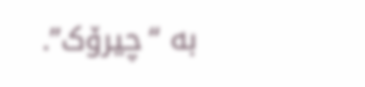بە “چیرۆک”.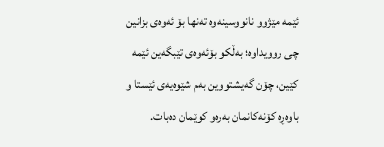ئێمە مێژوو نانووسینەوە تەنها بۆ ئەوەی بزانین چی روویداوە؛ بەڵکو بۆئەوەی تێبگەین ئێمە کێین، چۆن گەیشتووین بەم شێوەیەی ئێستا و باوەڕە کۆنەکانمان بەرەو کوێمان دەبات.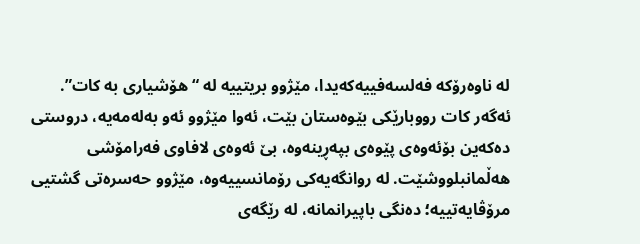لە ناوەرۆکە فەلسەفییەکەیدا، مێژوو بریتییە لە “هۆشیاری بە کات”. ئەگەر کات رووبارێکی بێوەستان بێت، ئەوا مێژوو ئەو بەلەمەیە، دروستی دەکەین بۆئەوەی پێوەی بپەڕینەوە، بێ ئەوەی لافاوی فەرامۆشی هەڵمانبلووشێت. لە روانگەیەکی رۆمانسییەوە، مێژوو حەسرەتی گشتیی مرۆڤایەتییە؛ دەنگی باپیرانمانە، لە رێگەی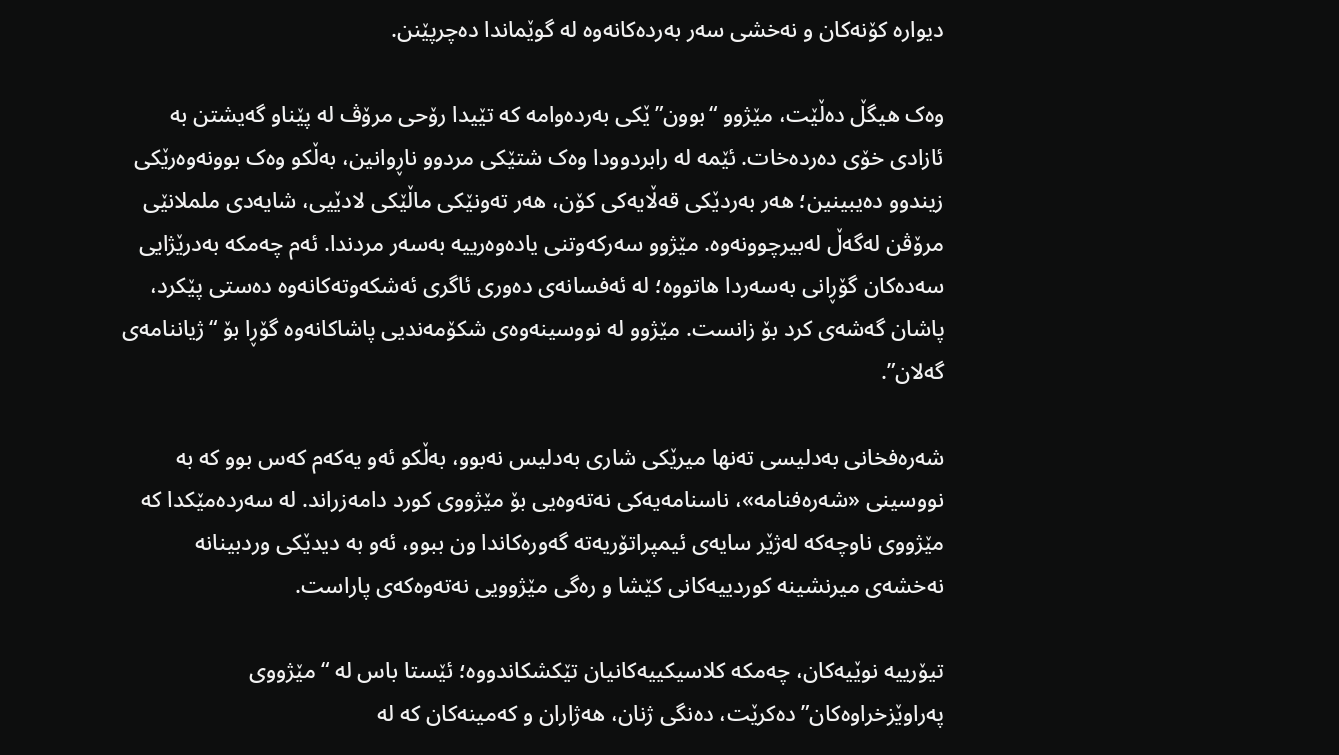دیوارە کۆنەکان و نەخشی سەر بەردەکانەوە لە گوێماندا دەچرپێنن.

وەک هیگڵ دەڵێت، مێژوو “بوون”ێکی بەردەوامە کە تێیدا رۆحی مرۆڤ لە پێناو گەیشتن بە ئازادی خۆی دەردەخات. ئێمە لە رابردوودا وەک شتێکی مردوو ناڕوانین، بەڵکو وەک بوونەوەرێکی زیندوو دەیبینین؛ هەر بەردێکی قەڵایەکی کۆن، هەر تەونێکی ماڵێکی لادێیی، شایەدی ململانێی مرۆڤن لەگەڵ لەبیرچوونەوە. مێژوو سەرکەوتنی یادەوەرییە بەسەر مردندا. ئەم چەمکە بەدرێژایی سەدەکان گۆڕانی بەسەردا هاتووە؛ لە ئەفسانەی دەوری ئاگری ئەشکەوتەکانەوە دەستی پێکرد، پاشان گەشەی کرد بۆ زانست. مێژوو لە نووسینەوەی شکۆمەندیی پاشاکانەوە گۆڕا بۆ “ژیاننامەی گەلان”.

شەرەفخانی بەدلیسی تەنها میرێکی شاری بەدلیس نەبوو، بەڵکو ئەو یەکەم کەس بوو کە بە نووسینی «شەرەفنامە»، ناسنامەیەکی نەتەوەیی بۆ مێژووی کورد دامەزراند. لە سەردەمێکدا کە مێژووی ناوچەکە لەژێر سایەی ئیمپراتۆریەتە گەورەکاندا ون ببوو، ئەو بە دیدێکی وردبینانە نەخشەی میرنشینە کوردییەکانی کێشا و رەگی مێژوویی نەتەوەکەی پاراست.

تیۆرییە نوێیەکان، چەمکە کلاسیکییەکانیان تێکشکاندووە؛ ئێستا باس لە “مێژووی پەراوێزخراوەکان” دەکرێت، دەنگی ژنان، هەژاران و کەمینەکان کە لە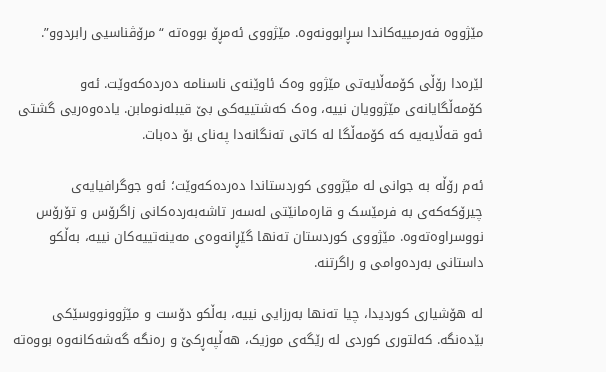مێژووە فەرمییەکاندا سڕابوونەوە. مێژووی ئەمڕۆ بووەتە “مرۆڤناسیی رابردوو”.

لێرەدا رۆڵی کۆمەڵایەتی مێژوو وەک ئاوێنەی ناسنامە دەردەکەوێت. ئەو کۆمەڵگایانەی مێژوویان نییە، وەک کەشتییەکی بێ قیبلەنومابن. یادەوەریی گشتی ئەو قەڵایەیە کە کۆمەڵگا لە کاتی تەنگانەدا پەنای بۆ دەبات.

ئەم رۆڵە بە جوانی لە مێژووی کوردستاندا دەردەکەوێت؛ ئەو جوگرافیایەی چیرۆکەکەی بە فرمێسک و قارەمانێتی لەسەر تاشەبەردەکانی زاگرۆس و تۆرۆس نووسراوەتەوە. مێژووی کوردستان تەنها گێڕانەوەی مەینەتییەکان نییە، بەڵکو داستانی بەردەوامی و راگرتنە.

لە هۆشیاری کوردیدا، چیا تەنها بەرزایی نییە، بەڵکو دۆست و مێژوونووسێکی بێدەنگە. کەلتوری کوردی لە رێگەی موزیک، هەڵپەڕکێ و رەنگە گەشەکانەوە بووەتە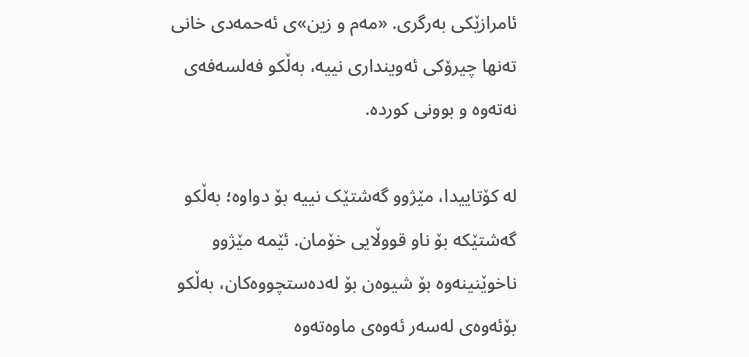ئامرازێکی بەرگری. «مەم و زین»ی ئەحمەدی خانی تەنها چیرۆکی ئەوینداری نییە، بەڵکو فەلسەفەی نەتەوە و بوونی کوردە.

لە کۆتاییدا، مێژوو گەشتێک نییە بۆ دواوە؛ بەڵکو گەشتێکە بۆ ناو قووڵایی خۆمان. ئێمە مێژوو ناخوێنینەوە بۆ شیوەن بۆ لەدەستچووەکان، بەڵکو بۆئەوەی لەسەر ئەوەی ماوەتەوە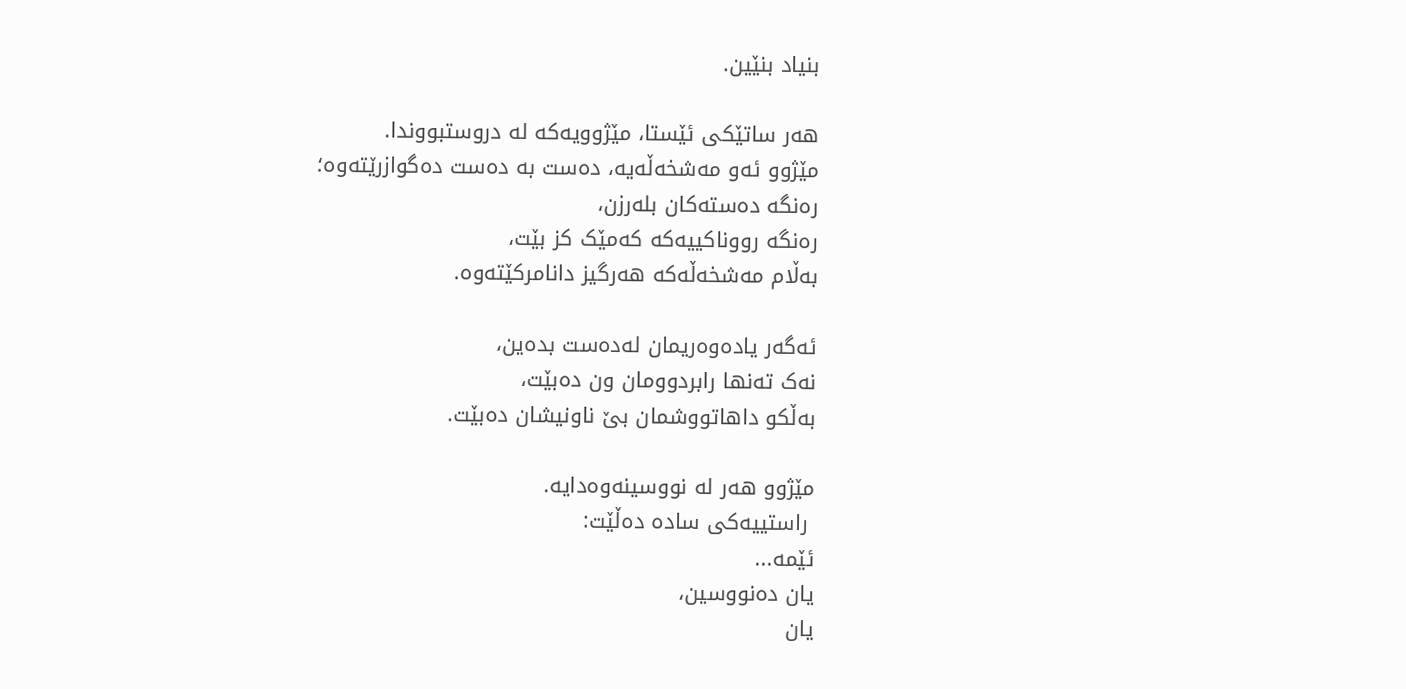بنیاد بنێین.

هەر ساتێکی ئێستا، مێژوویەکە لە دروستبووندا.
مێژوو ئەو مەشخەڵەیە، دەست بە دەست دەگوازرێتەوە؛
رەنگە دەستەکان بلەرزن،
رەنگە رووناکییەکە کەمێک کز بێت،
بەڵام مەشخەڵەکە هەرگیز دانامرکێتەوە.

ئەگەر یادەوەریمان لەدەست بدەین،
نەک تەنها رابردوومان ون دەبێت،
بەڵکو داهاتووشمان بێ ناونیشان دەبێت.

مێژوو هەر لە نووسینەوەدایە.
 راستییەکی سادە دەڵێت:
ئێمە...
یان دەنووسین،
یان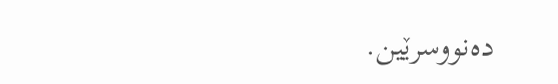دەنووسرێین.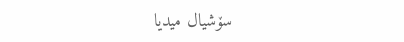سۆشیال میدیا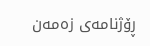ڕۆژنامەی زەمەن